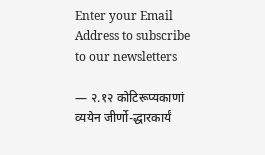Enter your Email Address to subscribe to our newsletters

— २.१२ कोटिरूप्यकाणां व्ययेन जीर्णो-द्धारकार्यं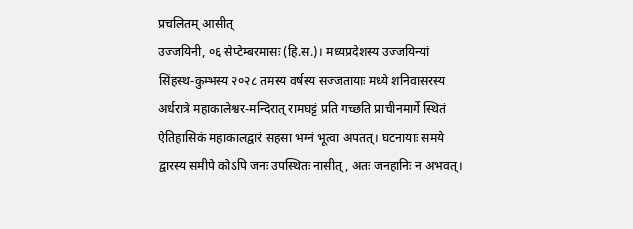प्रचलितम् आसीत्
उज्जयिनी, ०६ सेप्टेम्बरमासः (हि.स.)। मध्यप्रदेशस्य उज्जयिन्यां सिंहस्थ-कुम्भस्य २०२८ तमस्य वर्षस्य सज्जतायाः मध्ये शनिवासरस्य अर्धरात्रे महाकालेश्वर-मन्दिरात् रामघट्टं प्रति गच्छति प्राचीनमार्गे स्थितं ऐतिहासिकं महाकालद्वारं सहसा भग्नं भूत्वा अपतत्। घटनायाः समये द्वारस्य समीपे कोऽपि जनः उपस्थितः नासीत्, अतः जनहानिः न अभवत्।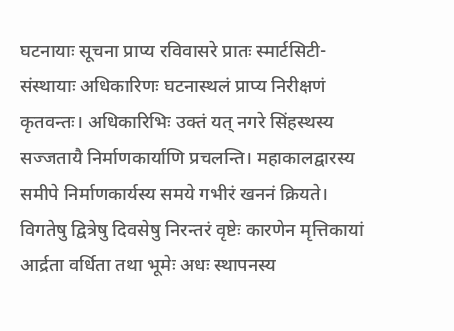घटनायाः सूचना प्राप्य रविवासरे प्रातः स्मार्टसिटी-संस्थायाः अधिकारिणः घटनास्थलं प्राप्य निरीक्षणं कृतवन्तः। अधिकारिभिः उक्तं यत् नगरे सिंहस्थस्य सज्जतायै निर्माणकार्याणि प्रचलन्ति। महाकालद्वारस्य समीपे निर्माणकार्यस्य समये गभीरं खननं क्रियते। विगतेषु द्वित्रेषु दिवसेषु निरन्तरं वृष्टेः कारणेन मृत्तिकायां आर्द्रता वर्धिता तथा भूमेः अधः स्थापनस्य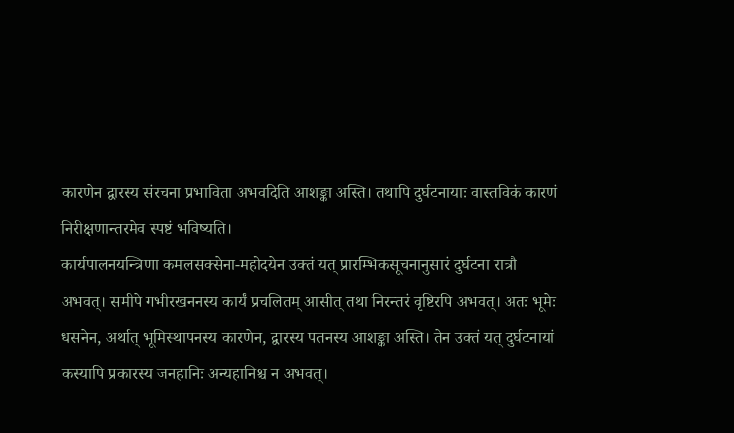कारणेन द्वारस्य संरचना प्रभाविता अभवदिति आशङ्का अस्ति। तथापि दुर्घटनायाः वास्तविकं कारणं निरीक्षणान्तरमेव स्पष्टं भविष्यति।
कार्यपालनयन्त्रिणा कमलसक्सेना-महोदयेन उक्तं यत् प्रारम्भिकसूचनानुसारं दुर्घटना रात्रौ अभवत्। समीपे गभीरखननस्य कार्यं प्रचलितम् आसीत् तथा निरन्तरं वृष्टिरपि अभवत्। अतः भूमेः धसनेन, अर्थात् भूमिस्थापनस्य कारणेन, द्वारस्य पतनस्य आशङ्का अस्ति। तेन उक्तं यत् दुर्घटनायां कस्यापि प्रकारस्य जनहानिः अन्यहानिश्च न अभवत्।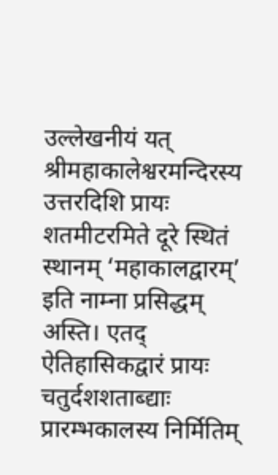उल्लेखनीयं यत् श्रीमहाकालेश्वरमन्दिरस्य उत्तरदिशि प्रायः शतमीटरमिते दूरे स्थितं स्थानम् ‘महाकालद्वारम्’ इति नाम्ना प्रसिद्धम् अस्ति। एतद् ऐतिहासिकद्वारं प्रायः चतुर्दशशताब्द्याः प्रारम्भकालस्य निर्मितिम्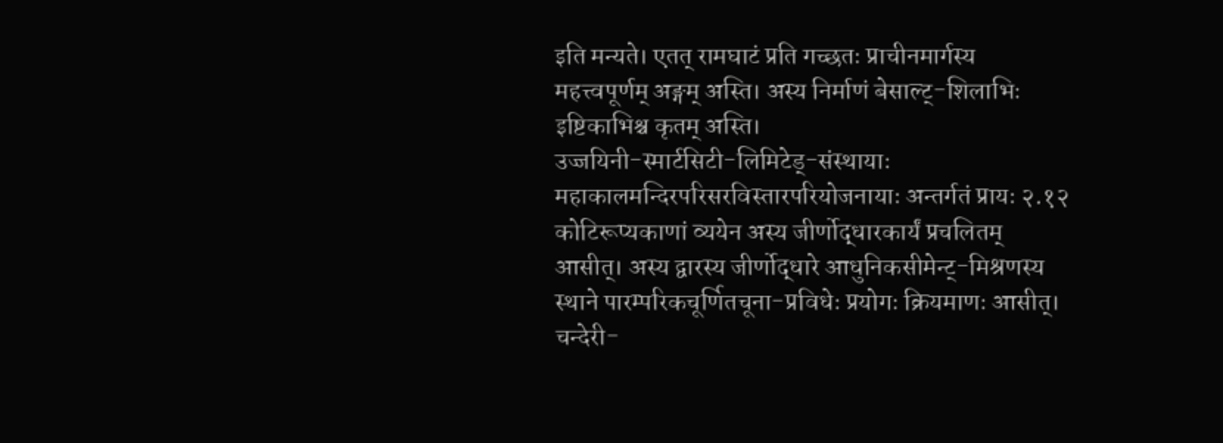इति मन्यते। एतत् रामघाटं प्रति गच्छतः प्राचीनमार्गस्य महत्त्वपूर्णम् अङ्गम् अस्ति। अस्य निर्माणं बेसाल्ट्-शिलाभिः इष्टिकाभिश्च कृतम् अस्ति।
उज्जयिनी-स्मार्टसिटी-लिमिटेड्-संस्थायाः महाकालमन्दिरपरिसरविस्तारपरियोजनायाः अन्तर्गतं प्रायः २.१२ कोटिरूप्यकाणां व्ययेन अस्य जीर्णोद्धारकार्यं प्रचलितम् आसीत्। अस्य द्वारस्य जीर्णोद्धारे आधुनिकसीमेन्ट्-मिश्रणस्य स्थाने पारम्परिकचूर्णितचूना-प्रविधेः प्रयोगः क्रियमाणः आसीत्। चन्देरी-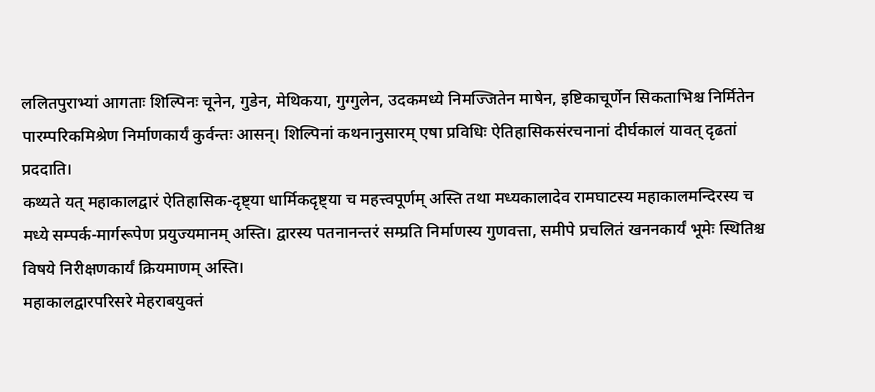ललितपुराभ्यां आगताः शिल्पिनः चूनेन, गुडेन, मेथिकया, गुग्गुलेन, उदकमध्ये निमज्जितेन माषेन, इष्टिकाचूर्णेन सिकताभिश्च निर्मितेन पारम्परिकमिश्रेण निर्माणकार्यं कुर्वन्तः आसन्। शिल्पिनां कथनानुसारम् एषा प्रविधिः ऐतिहासिकसंरचनानां दीर्घकालं यावत् दृढतां प्रददाति।
कथ्यते यत् महाकालद्वारं ऐतिहासिक-दृष्ट्या धार्मिकदृष्ट्या च महत्त्वपूर्णम् अस्ति तथा मध्यकालादेव रामघाटस्य महाकालमन्दिरस्य च मध्ये सम्पर्क-मार्गरूपेण प्रयुज्यमानम् अस्ति। द्वारस्य पतनानन्तरं सम्प्रति निर्माणस्य गुणवत्ता, समीपे प्रचलितं खननकार्यं भूमेः स्थितिश्च विषये निरीक्षणकार्यं क्रियमाणम् अस्ति।
महाकालद्वारपरिसरे मेहराबयुक्तं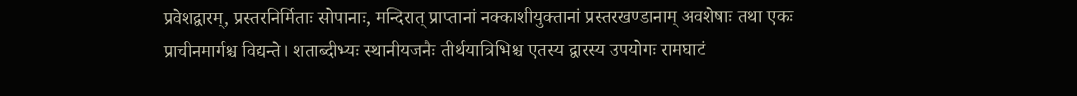प्रवेशद्वारम्, प्रस्तरनिर्मिताः सोपानाः, मन्दिरात् प्राप्तानां नक्काशीयुक्तानां प्रस्तरखण्डानाम् अवशेषाः तथा एकः प्राचीनमार्गश्च विद्यन्ते। शताब्दीभ्यः स्थानीयजनैः तीर्थयात्रिभिश्च एतस्य द्वारस्य उपयोगः रामघाटं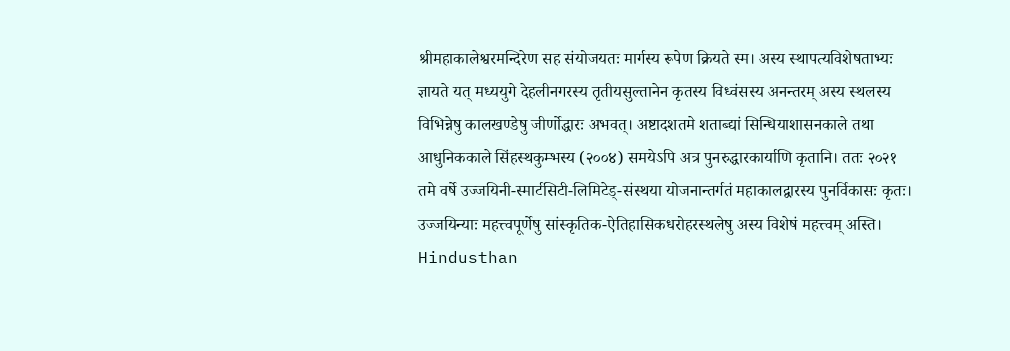श्रीमहाकालेश्वरमन्दिरेण सह संयोजयतः मार्गस्य रूपेण क्रियते स्म। अस्य स्थापत्यविशेषताभ्यः ज्ञायते यत् मध्ययुगे देहलीनगरस्य तृतीयसुल्तानेन कृतस्य विध्वंसस्य अनन्तरम् अस्य स्थलस्य विभिन्नेषु कालखण्डेषु जीर्णोद्धारः अभवत्। अष्टादशतमे शताब्द्यां सिन्धियाशासनकाले तथा आधुनिककाले सिंहस्थकुम्भस्य (२००४) समयेऽपि अत्र पुनरुद्धारकार्याणि कृतानि। ततः २०२१ तमे वर्षे उज्जयिनी-स्मार्टसिटी-लिमिटेड्-संस्थया योजनान्तर्गतं महाकालद्वारस्य पुनर्विकासः कृतः। उज्जयिन्याः महत्त्वपूर्णेषु सांस्कृतिक-ऐतिहासिकधरोहरस्थलेषु अस्य विशेषं महत्त्वम् अस्ति।
Hindusthan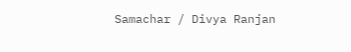Samachar / Divya Ranjan